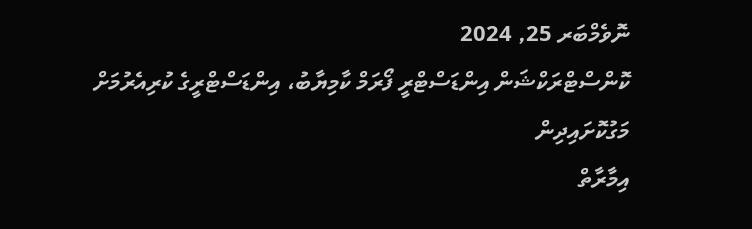ނޮވެމްބަރ 25, 2024
ކޮންސްޓްރަކްޝަން އިންޑަސްޓްރީ ފޯރަމް ކާމިޔާބު، އިންޑަސްޓްރީގެ ކުރިއެރުމަށް މަގުކޮށައިދިން
އިމާރާތް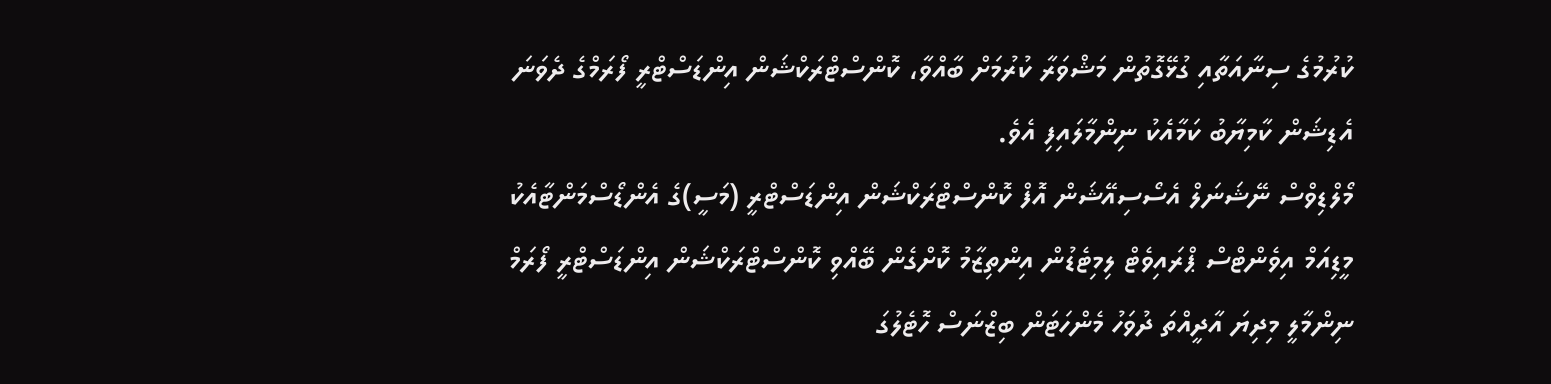ކުރުމުގެ ސިނާއަތާއި ގުޅޭގޮތުން މަޝްވަރާ ކުރުމަށް ބާއްވާ، ކޮންސްޓްރަކްޝަން އިންޑަސްޓްރީ ފޯރަމްގެ ދެވަނަ އެޑިޝަން ކާމިޔާބު ކަމާއެކު ނިންމާލައިފި އެވެ.
މޯލްޑިވްސް ނޭޝަނަލް އެސޯސިއޭޝަން އޮފް ކޮންސްޓްރަކްޝަން އިންޑަސްޓްރީ (މަސީ)ގެ އެންޑޯސްމަންޓާއެކު މީޑިއަމް އިވެންޓްސް ޕްރައިވެޓް ލިމިޓެޑުން އިންތިޒާމު ކޮށްގެން ބޭއްވި ކޮންސްޓްރަކްޝަން އިންޑަސްޓްރީ ފޯރަމް ނިންމާލީ މިދިޔަ އާދީއްތަ ދުވަހު މެންހަޓަން ބިޒްނަސް ހޮޓެލުގަ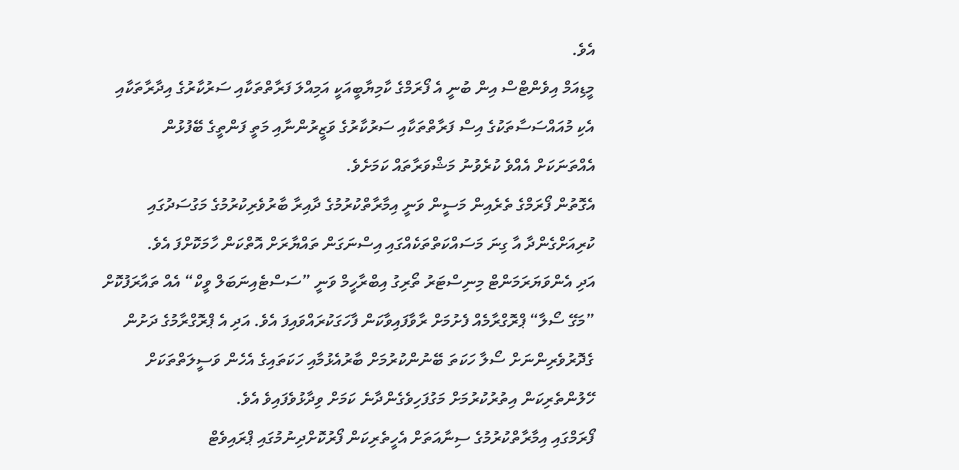އެވެ.
މީޑިއަމް އިވެންޓްސް އިން ބުނީ އެ ފޯރަމްގެ ކާމިޔާބީއަކީ އަމިއްލަ ފަރާތްތަކާއި ސަރުކާރުގެ އިދާރާތަކާއި އެކި މުއައްސަސާތަކުގެ އިސް ފަރާތްތަކާއި ސަރުކާރުގެ ވަޒީރުންނާއި މަތީ ފަންތީގެ ބޭފުޅުން އެއްތަނަކަށް އެއްވެ ކުރެވުނު މަޝްވަރާތައް ކަމަށެވެ.
އެގޮތުން ފޯރަމްގެ ތެރެއިން މަސީން ވަނީ އިމާރާތްކުރުމުގެ ދާއިރާ ބާރުވެރިކުރުމުގެ މަގުސަދުގައި ކުރިއަށްގެންދާ އާ ގިނަ މަސައްކަތްތަކެއްގައި އިސްނަގަން ތައްޔާރަށް އޮތްކަން ހާމަކޮށްފަ އެވެ.
އަދި އެންވަޔަރަމަންޓް މިނިސްޓަރު ތޯރިގު އިބްރާހީމް ވަނީ ”ސަސްޓެއިނަބަލް ވީކް“ އެއް ތައާރަފުކޮށް ”މަގޭ ސޯލާ“ ޕްރޮގްރާމެއް ފެށުމަށް ރާވާފައިވާކަން ފާހަގަކުރައްވައިފަ އެވެ. އަދި އެ ޕްރޮގްރާމުގެ ދަށުން ގެދޮރުވެރިންނަށް ސޯލާ ހަކަތަ ބޭނުންކުރުމަށް ބާރުއެޅުމާއި ހަކަތައިގެ އެހެން ވަސީލަތްތަކަށް ހޭލުންތެރިކަން އިތުރުކުރުމަށް މަގުފަހިވެގެންދާނެ ކަމަށް ވިދާޅުވެފައިވެ އެވެ.
ފޯރަމްގައި އިމާރާތްކުރުމުގެ ސިނާއަތަށް އެހީތެރިކަން ފޯރުކޮށްދިނުމުގައި ޕްރައިވެޓް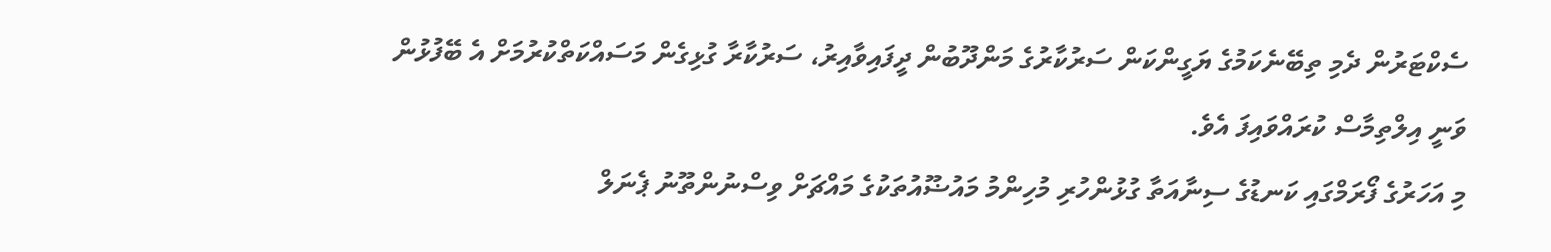ސެކްޓަރުން ދެމި ތިބޭނެކަމުގެ ޔަގީންކަން ސަރުކާރުގެ މަންދޫބުން ދީފައިވާއިރު، ސަރުކާރާ ގުޅިގެން މަސައްކަތްކުރުމަށް އެ ބޭފުޅުން ވަނީ އިލްތިމާސް ކުރައްވައިފަ އެވެ.
މި އަހަރުގެ ފޯރަމްގައި ކަނޑުގެ ސިނާއަތާ ގުޅުންހުރި މުހިންމު މައުޟޫއުތަކުގެ މައްޗަށް ވިސްނުންތޫނު ޕެނަލް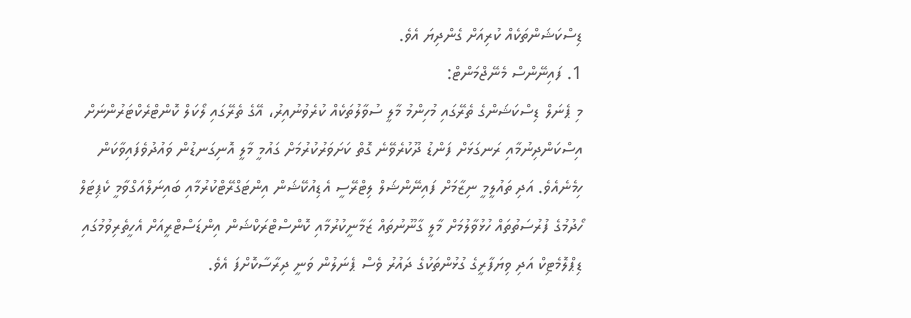ޑިސްކަޝަންތަކެއް ކުރިއަށް ގެންދިޔަ އެވެ.
1. ފައިނޭންސް މެނޭޖްމަންޓް:
މި ޕެނަލް ޑިސްކަޝަންގެ ތެރޭގައި މުހިންމު މާލީ ސުވާލުތަކެއް ކުރެވުނުއިރު، އޭގެ ތެރޭގައި ލޯކަލް ކޮންޓްރެކްޓަރުންނަށް އިސްކަންދިނުމާއި ރަނގަޅަށް ފަންޑު ދޫކުރެވޭނެ ގޮތް ކަށަވަރުކުރުމަށް ގައުމީ މާލީ އޮނިގަނޑުން ވައުދުވެފައިވާކަން ހިމެނެއެވެ. އަދި ތައުލީމީ ނިޒާމަށް ފައިނޭންޝަލް ލިޓްރޭސީ އެޑިއުކޭޝަން އިންޓަގްރޭޓްކުރުމާއި ބައިނަލްއަގްވާމީ ކެޕިޓަލް ހޯދުމުގެ ފުރުސަތުތައް ހުޅުވާލުމަށް މާލީ ގާނޫނުތައް ޒަމާނީކުރުމާއި ކޮންސްޓްރަކްޝަން އިންޑަސްޓްރީއަށް އެހީތެރިވުމުގައި ޑިޕްލޮމެޓިކް އަދި ވިޔަފާރީގެ ގުޅުންތަކުގެ ދައުރު ވެސް ޕެނަލުން ވަނީ ދިރާސާކޮށްފަ އެވެ.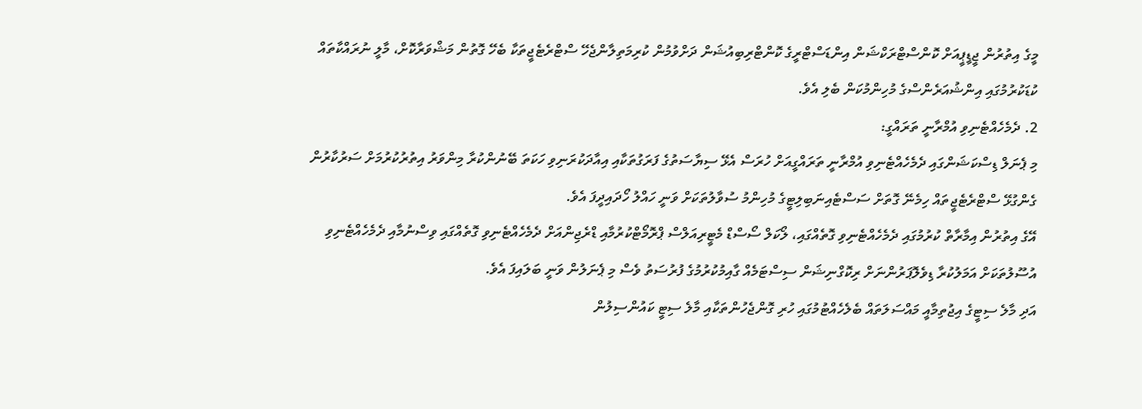މީގެ އިތުރުން ޖީޑީޕީއަށް ކޮންސްޓްރަކްޝަން އިންޑަސްޓްރީގެ ކޮންޓްރިބިއުޝަން ދަށްވުމުން ކުރިމަތިލާންޖެހޭ ސްޓްރެޓެޖީތަކާ ބެހޭ ގޮތުން މަޝްވަރާކޮށް، މާލީ ނުރައްކާތައް ކުޑަކުރުމުގައި އިންޝުއަރެންސްގެ މުހިންމުކަން ބެލި އެވެ.
2. ދެމެހެއްޓެނިވި އުމްރާނީ ތަރައްގީ:
މި ޕެނަލް ޑިސްކަޝަންގައި ދެމެހެއްޓެނިވި އުމްރާނީ ތަރައްގީއަށް ހުރަސް އެޅޭ ސިޔާސަތުގެ ފަރަގުތަކާއި އިއާދަކުރަނިވި ހަކަތަ ބޭނުންކުރާ މިންވަރު އިތުރުކުރުމަށް ސަރުކާރުން ގެންގުޅޭ ސްޓްރެޓެޖީތައް ހިމެނޭ ގޮތަށް ސަސްޓެއިނަބިލިޓީގެ މުހިންމު ސުވާލުތަކަށް ވަނީ ހައްލު ހޯދައިދީފަ އެވެ.
އޭގެ އިތުރުން އިމާރާތް ކުރުމުގައި ދެމެހެއްޓެނިވި ގޮތެއްގައި، ލޯކަލް ސޯސްޑް މެޓީރިއަލްސް ޕްރޮމޯޓްކުރުމާއި ޑްރެޖިންއަށް ދެމެހެއްޓެނިވި ގޮތެއްގައި ވިސްނުމާއި ދެމެހެއްޓެނިވި އުސޫލުތަކަށް އަމަލުކުރާ ޑިވެލޮޕަރުންނަށް ރިކޮގްނިޝަން ސިސްޓަމެއް ގާއިމުކުރުމުގެ ފުރުސަތު ވެސް މި ޕެނަލުން ވަނީ ބަލައިފަ އެވެ.
އަދި މާލެ ސިޓީގެ އިޖުތިމާއީ މައްސަލަތައް ބެލެހެއްޓުމުގައި ހުރި ގޮންޖެހުންތަކާއި މާލެ ސިޓީ ކައުންސިލުން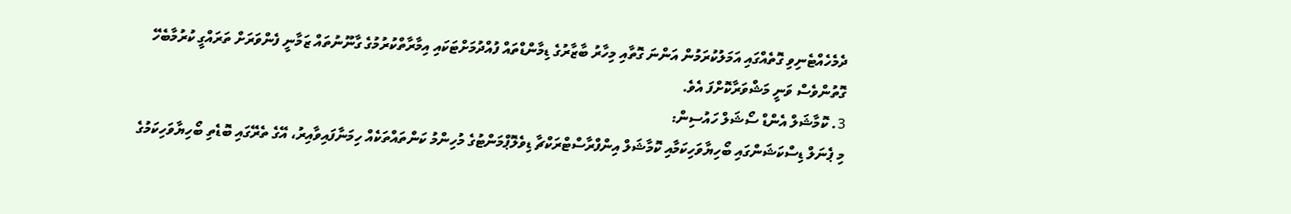ދެމެހެއްޓެނިވި ގޮތެއްގައި އަމަލުކުރަމުން އަންނަ ގޮތާއި މިހާރު ބާޒާރުގެ ޑިމާންޑްތައް ފުއްދުމަށްޓަކައި އިމާރާތްކުރުމުގެ ގާނޫނުތައް ޒަމާނީ ފެންވަރަށް ތަރައްގީ ކުރުމާބެހޭ ގޮތުންވެސް ވަނީ މަޝްވަރާކޮށްފަ އެވެ.
3. ކޮމާޝަލް އެންޑް ސޯޝަލް ހައުސިން:
މި ޕެނަލް ޑިސްކަޝަންގައި ބޯހިޔާވަހިކަމާއި ކޮމާޝަލް އިންފްރާސްޓްރަކްޗާ ޑިވެލޮޕްމަންޓުގެ މުހިންމު ކަންތައްތަކެއް ހިމަނާފައިވާއިރު، އޭގެ ތެރޭގައި ބޮޑެތި ބޯހިޔާވަހިކަމުގެ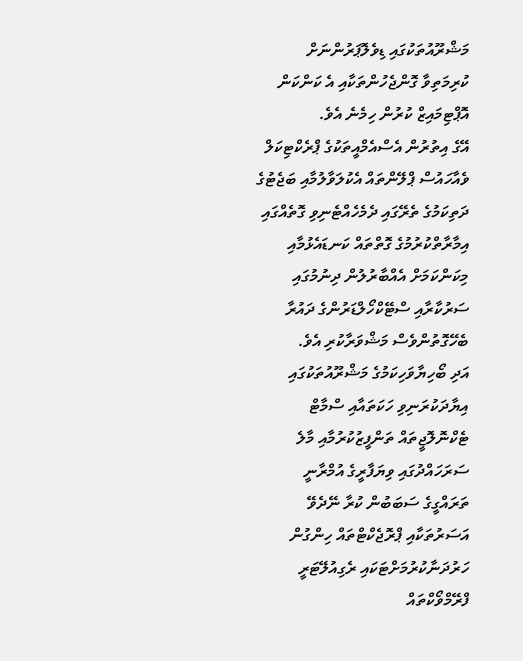މަޝްރޫއުތަކުގައި ޑިވެލޮޕަރުންނަށް ކުރިމަތިވާ ގޮންޖެހުންތަކާއި އެ ކަންކަން އޮޕްޓިމައިޒް ކުރުން ހިމެނެ އެވެ.
އޭގެ އިތުރުން އެސްއެމްއީތަކުގެ ޕްރެކްޓިކަލް ވެއާހައުސް ޕްލޭންތައް އެކުލަވާލުމާއި ބަޖެޓުގެ ދަތިކަމުގެ ތެރޭގައި ދެމެހެއްޓެނިވި ގޮތެއްގައި އިމާރާތްކުރުމުގެ ގޮތްތައް ކަނޑައެޅުމާއި މިކަންކަމަށް އެއްބާރުލުން ދިނުމުގައި ސަރުކާރާއި ސްޓޭކްހޯލްޑަރުންގެ ދައުރާ ބެހޭގޮތުންވެސް މަޝްވަރާކުރި އެވެ.
އަދި ބޯހިޔާވަހިކަމުގެ މަޝްރޫއުތަކުގައި އިޔާދަކުރަނިވި ހަކަތައާއި ސްމާޓް ޓެކްނޮލޮޖީތައް ތަންފީޒުކުރުމާއި މާލެ ސަރަހައްދުގައި ވިޔަފާރީގެ އުމްރާނީ ތަރައްގީގެ ސަބަބުން ކުރާ ނޭދެވޭ އަސަރުތަކާއި ޕްރޮޖެކްޓްތައް ހިންގުން ހަރުދަނާކުރުމަށްޓަކައި ރެގިއުލޭޓަރީ ފްރޭމްވޯކްތައް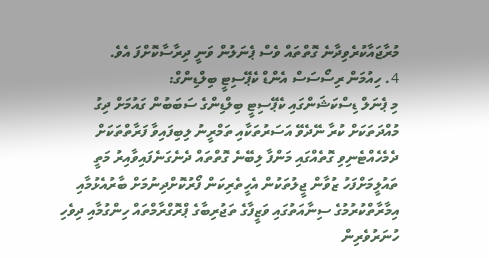މުރާޖައާކުރެވިދާނެ ގޮތްތައް ވެސް ޕެނަލުން ވަނީ ދިރާސާކޮށްފަ އެވެ.
4. ހިއުމަން ރިސޯސަސް އެންޑް ކެޕޭސިޓީ ބިލްޑިންގް:
މި ޕެނަލް ޑިސްކަޝަންގައި ކެޕޭސިޓީ ބިލްޑިންގެ ސަބަބުން ގައުމަށް ދިގު މުއްދަތަކަށް ކުރާ ނޭދެވޭ އަސަރުތަކާއި ތަމްރީނު ލިބިފައިވާ ފަރާތްތަކަށް ދެމެހެއްޓެނިވި ގޮތެއްގައި މަންފާ ލިބޭނެ ގޮތްތައް ދެނެގަނެފައިވާއިރު މަތީ ތައުލީމަށްފަހު ޒުވާން ޖީލުތަކުން އެހީތެރިކަން ފޯރުކޮށްދިނުމަށް ބާރުއެޅުމާއި އިމާރާތްކުރުމުގެ ސިނާއަތުގައި ވަޒީފާގެ ތަޖުރިބާގެ ޕްރޮގްރާމްތައް ހިންގުމާއި ދިވެހި ހުނަރުވެރިން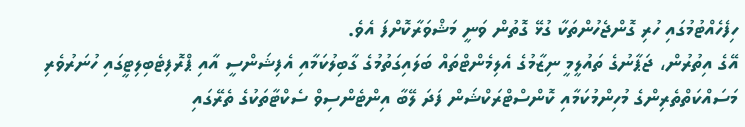ހިފެހެއްޓުމުގައި ހުރި ގޮންޖެހުންތަކާ ގުޅޭ ގޮތުން ވަނީ މަޝްވަރާކޮށްފަ އެވެ.
އޭގެ އިތުރުން، ޖަޕާނުގެ ތައުލީމީ ނިޒާމުގެ އެލިމެންޓްތައް ބަލައިގަތުމުގެ ގާބިލުކަމާއި އެފިޝަންސީ އާއި ޕްރޮފިޓެބިލިޓީގައި ހުނަރުވެރި މަސައްކަތްތެރިންގެ މުހިންމުކަމާއި ކޮންސްޓްރަކްޝަން ފަދަ ލޭބާ އިންޓެންސިވް ސެކްޓާތަކުގެ ތެރޭގައި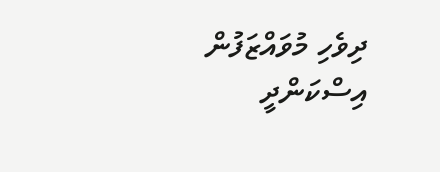ދިވެހި މުވައްޒަފުން އިސްކަންދީ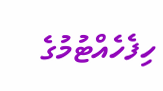ހިފެހެއްޓުމުގެ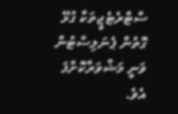ސްޓްރެޓެޖީތަކާ ގުޅޭ ގޮތުން ޕެނަލިސްޓުން ވަނީ މަޝްވަރާކޮށްފަ އެވެ.